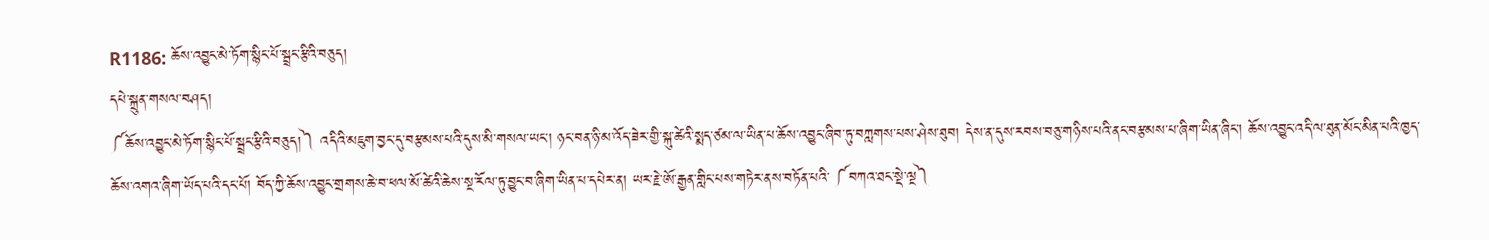R1186: ཆོས་འབྱུང་མེ་ཏོག་སྙིང་པོ་སྦྲང་རྩིའི་བཅུད།
དཔེ་སྐྲུན་གསལ་བཤད།
༼ཆོས་འབྱུང་མེ་ཏོག་སྙིང་པོ་སྦྲང་རྩིའི་བཅུད།༽ འདིའི་མཇུག་བྱང་དུ་བརྩམས་པའི་དུས་མི་གསལ་ཡང་། ཉང་བན་ཉི་མ་འོད་ཟེར་གྱི་སྐུ་ཚེའི་སྨད་ཙམ་ལ་ཡིན་པ་ཆོས་འབྱུང་ཞིབ་ཏུ་བཀླགས་པས་ཤེས་ཐུབ། དེས་ན་དུས་རབས་བཅུ་གཉིས་པའི་ནང་བརྩམས་པ་ཞིག་ཡིན་ཞིང་། ཆོས་འབྱུང་འདི་ལ་ཐུན་མོང་མིན་པའི་ཁྱད་ཆོས་འགའ་ཞིག་ཡོད་པའི་དང་པོ། བོད་ཀྱི་ཆོས་འབྱུང་གྲགས་ཆེ་བ་ཕལ་མོ་ཚེའི་ཆེས་སྔ་རོལ་ཏུ་བྱུང་བ་ཞིག་ཡིན་པ་དཔེར་ན། ཡར་རྗེ་ཨོ་རྒྱན་གླིང་པས་གཏེར་ནས་བཏོན་པའི་ ༼བཀའ་ཐང་སྡེ་ལྔ༽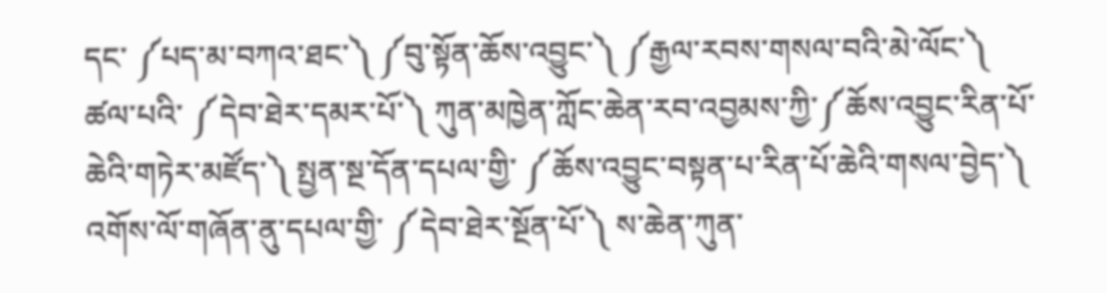དང་ ༼པད་མ་བཀའ་ཐང་༽ ༼བུ་སྟོན་ཆོས་འབྱུང་༽ ༼རྒྱལ་རབས་གསལ་བའི་མེ་ལོང་༽ ཚལ་པའི་ ༼དེབ་ཐེར་དམར་པོ་༽ ཀུན་མཁྱེན་ཀློང་ཆེན་རབ་འབྱམས་ཀྱི་༼ཆོས་འབྱུང་རིན་པོ་ཆེའི་གཏེར་མཛོད་༽ སྤྱན་སྔ་དོན་དཔལ་གྱི་ ༼ཆོས་འབྱུང་བསྟན་པ་རིན་པོ་ཆེའི་གསལ་བྱེད་༽ འགོས་ལོ་གཞོན་ནུ་དཔལ་གྱི་ ༼དེབ་ཐེར་སྔོན་པོ་༽ ས་ཆེན་ཀུན་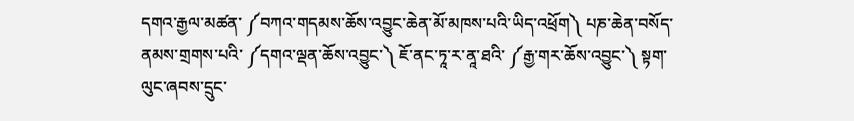དགའ་རྒྱལ་མཚན་ ༼བཀའ་གདམས་ཆོས་འབྱུང་ཆེན་མོ་མཁས་པའི་ཡིད་འཕྲོག༽ པཎ་ཆེན་བསོད་ནམས་གྲགས་པའི་ ༼དགའ་ལྡན་ཆོས་འབྱུང་༽ ཇོ་ནང་ཏཱ་ར་ནཱ་ཐའི་ ༼རྒྱ་གར་ཆོས་འབྱུང་༽ སྟག་ལུང་ཞབས་དྲུང་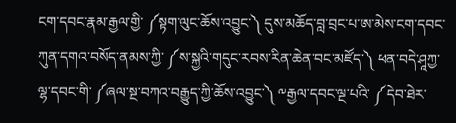ངག་དབང་རྣམ་རྒྱལ་གྱི་ ༼སྟག་ལུང་ཆོས་འབྱུང་༽ དུས་མཆོད་བླ་བྲང་པ་ཨ་མེས་ངག་དབང་ཀུན་དགའ་བསོད་ནམས་ཀྱི་ ༼ས་སྐྱའི་གདུང་རབས་རིན་ཆེན་བང་མཛོད་༽ ཕན་བདེ་ཤཱཀྱ་ལྷ་དབང་གི་ ༼ཞལ་སྔ་བཀའ་བརྒྱུད་ཀྱི་ཆོས་འབྱུང་༽ ༸རྒྱལ་དབང་ལྔ་པའི་ ༼དེབ་ཐེར་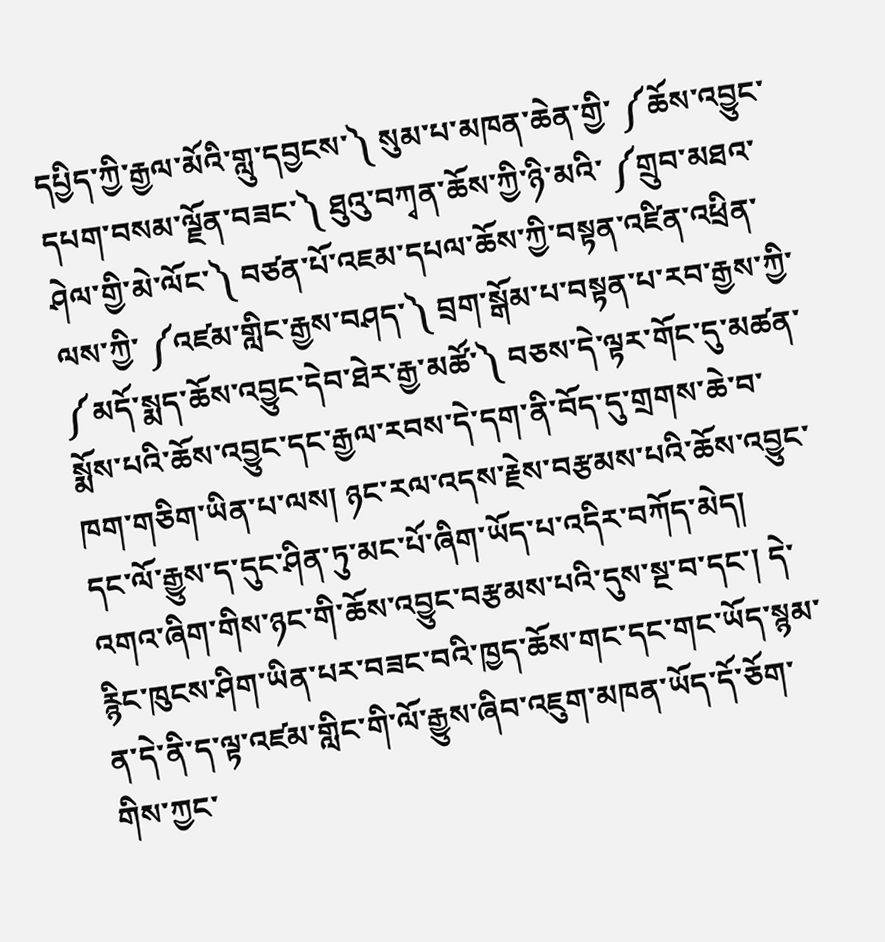དཔྱིད་ཀྱི་རྒྱལ་མོའི་གླུ་དབྱངས་༽ སུམ་པ་མཁན་ཆེན་གྱི་ ༼ཆོས་འབྱུང་དཔག་བསམ་ལྗོན་བཟང་༽ ཐུའུ་བཀྭན་ཆོས་ཀྱི་ཉི་མའི་ ༼གྲུབ་མཐའ་ཤེལ་གྱི་མེ་ལོང་༽ བཙན་པོ་འཇམ་དཔལ་ཆོས་ཀྱི་བསྟན་འཛིན་འཕྲིན་ལས་ཀྱི་ ༼འཛམ་གླིང་རྒྱས་བཤད་༽ བྲག་སྒོམ་པ་བསྟན་པ་རབ་རྒྱས་ཀྱི་ ༼མདོ་སྨད་ཆོས་འབྱུང་དེབ་ཐེར་རྒྱ་མཚོ་༽ བཅས་དེ་ལྟར་གོང་དུ་མཚན་སྨོས་པའི་ཆོས་འབྱུང་དང་རྒྱལ་རབས་དེ་དག་ནི་བོད་དུ་གྲགས་ཆེ་བ་ཁག་གཅིག་ཡིན་པ་ལས། ཉང་རལ་འདས་རྗེས་བརྩམས་པའི་ཆོས་འབྱུང་དང་ལོ་རྒྱུས་ད་དུང་ཤིན་ཏུ་མང་པོ་ཞིག་ཡོད་པ་འདིར་བཀོད་མེད། འགའ་ཞིག་གིས་ཉང་གི་ཆོས་འབྱུང་བརྩམས་པའི་དུས་སྔ་བ་དང་། དེ་རྙིང་ཁུངས་ཤིག་ཡིན་པར་བཟང་བའི་ཁྱད་ཆོས་གང་དང་གང་ཡོད་སྙམ་ན་དེ་ནི་ད་ལྟ་འཛམ་གླིང་གི་ལོ་རྒྱུས་ཞིབ་འཇུག་མཁན་ཡོད་དོ་ཅོག་གིས་ཀྱང་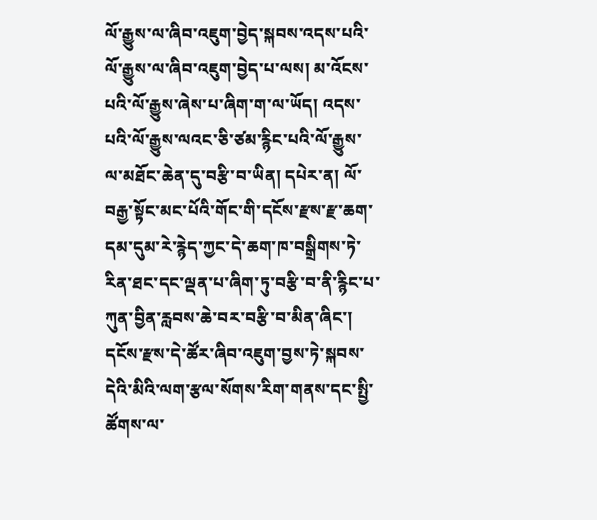ལོ་རྒྱུས་ལ་ཞིབ་འཇུག་བྱེད་སྐབས་འདས་པའི་ལོ་རྒྱུས་ལ་ཞིབ་འཇུག་བྱེད་པ་ལས། མ་འོངས་པའི་ལོ་རྒྱུས་ཞེས་པ་ཞིག་ག་ལ་ཡོད། འདས་པའི་ལོ་རྒྱུས་ལའང་ཅི་ཙམ་རྙིང་པའི་ལོ་རྒྱུས་ལ་མཐོང་ཆེན་དུ་བརྩི་བ་ཡིན། དཔེར་ན། ལོ་བརྒྱ་སྟོང་མང་པོའི་གོང་གི་དངོས་རྫས་རྫ་ཆག་དམ་དུམ་རེ་རྙེད་ཀྱང་དེ་ཆག་ཁ་བསྒྲིགས་ཏེ་རིན་ཐང་དང་ལྡན་པ་ཞིག་ཏུ་བརྩི་བ་ནི་རྙིང་པ་ཀུན་བྱིན་རླབས་ཆེ་བར་བརྩི་བ་མིན་ཞིང་། དངོས་རྫས་དེ་ཚོར་ཞིབ་འཇུག་བྱས་ཏེ་སྐབས་དེའི་མིའི་ལག་རྩལ་སོགས་རིག་གནས་དང་སྤྱི་ཚོགས་ལ་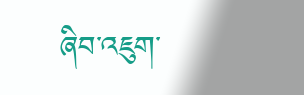ཞིབ་འཇུག་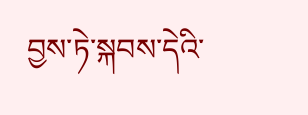བྱས་ཏེ་སྐབས་དེའི་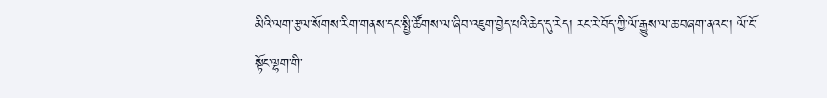མིའི་ལག་རྩལ་སོགས་རིག་གནས་དང་སྤྱི་ཚོགས་ལ་ཞིབ་འཇུག་བྱེད་པའི་ཆེད་དུ་རེད། རང་རེ་བོད་ཀྱི་ལོ་རྒྱུས་ལ་ཆ་བཞག་ནའང་། ལོ་ངོ་སྟོང་ལྷག་གི་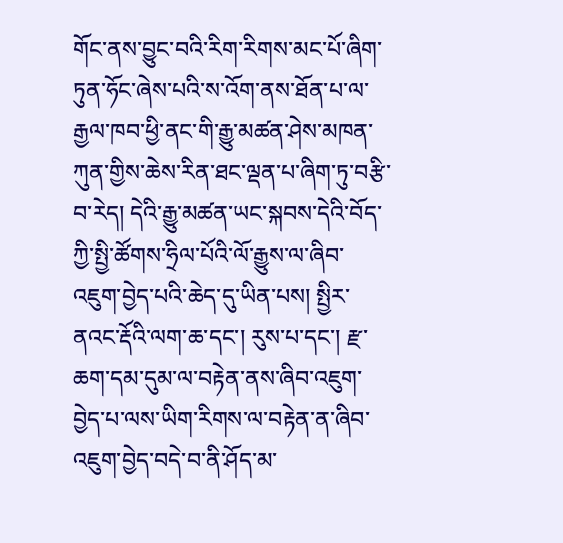གོང་ནས་བྱུང་བའི་རིག་རིགས་མང་པོ་ཞིག་ཏུན་ཧོང་ཞེས་པའི་ས་འོག་ནས་ཐོན་པ་ལ་རྒྱལ་ཁབ་ཕྱི་ནང་གི་རྒྱུ་མཚན་ཤེས་མཁན་ཀུན་གྱིས་ཆེས་རིན་ཐང་ལྡན་པ་ཞིག་ཏུ་བརྩི་བ་རེད། དེའི་རྒྱུ་མཚན་ཡང་སྐབས་དེའི་བོད་ཀྱི་སྤྱི་ཚོགས་ཧྲིལ་པོའི་ལོ་རྒྱུས་ལ་ཞིབ་འཇུག་བྱེད་པའི་ཆེད་དུ་ཡིན་པས། སྤྱིར་ནའང་རྡོའི་ལག་ཆ་དང་། རུས་པ་དང་། རྫ་ཆག་དམ་དུམ་ལ་བརྟེན་ནས་ཞིབ་འཇུག་བྱེད་པ་ལས་ཡིག་རིགས་ལ་བརྟེན་ན་ཞིབ་འཇུག་བྱེད་བདེ་བ་ནི་ཤོད་མ་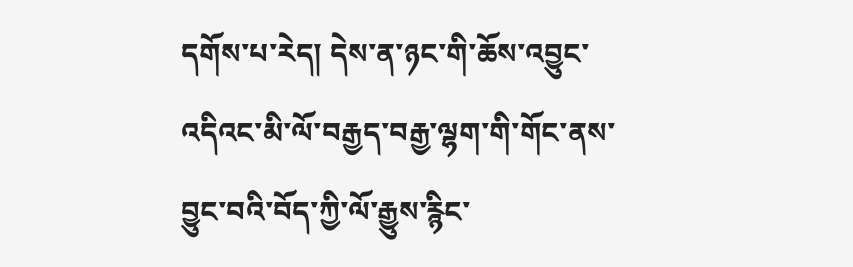དགོས་པ་རེད། དེས་ན་ཉང་གི་ཆོས་འབྱུང་འདིའང་མི་ལོ་བརྒྱད་བརྒྱ་ལྷག་གི་གོང་ནས་བྱུང་བའི་བོད་ཀྱི་ལོ་རྒྱུས་རྙིང་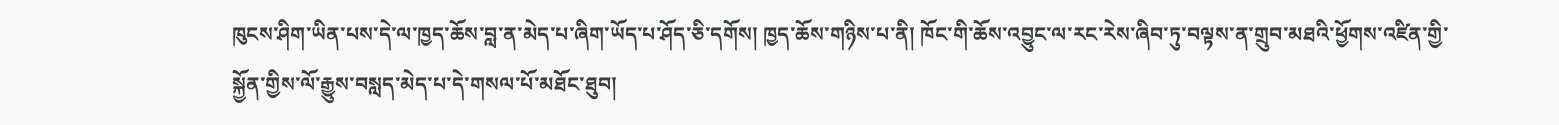ཁུངས་ཤིག་ཡིན་པས་དེ་ལ་ཁྱད་ཆོས་བླ་ན་མེད་པ་ཞིག་ཡོད་པ་ཤོད་ཅི་དགོས། ཁྱད་ཆོས་གཉིས་པ་ནི། ཁོང་གི་ཆོས་འབྱུང་ལ་རང་རེས་ཞིབ་ཏུ་བལྟས་ན་གྲུབ་མཐའི་ཕྱོགས་འཛིན་གྱི་སྐྱོན་གྱིས་ལོ་རྒྱུས་བསླད་མེད་པ་དེ་གསལ་པོ་མཐོང་ཐུབ།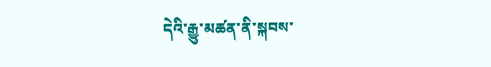དེའི་རྒྱུ་མཚན་ནི་སྐབས་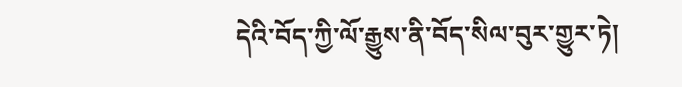དེའི་བོད་ཀྱི་ལོ་རྒྱུས་ནི་བོད་སིལ་བུར་གྱུར་ཏེ།